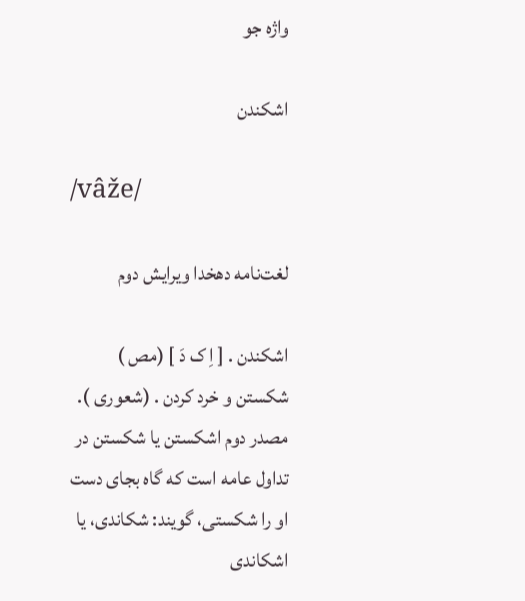واژه جو

اشکندن

/vâže/

لغت‌نامه دهخدا ویرایش دوم

اشکندن . [ اِ ک دَ ] (مص ) شکستن و خرد کردن . (شعوری ). مصدر دوم اشکستن یا شکستن در تداول عامه است که گاه بجای دست او را شکستی، گویند: شکاندی، یا اشکاندی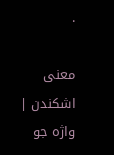.

معنی اشکندن | واژه جو